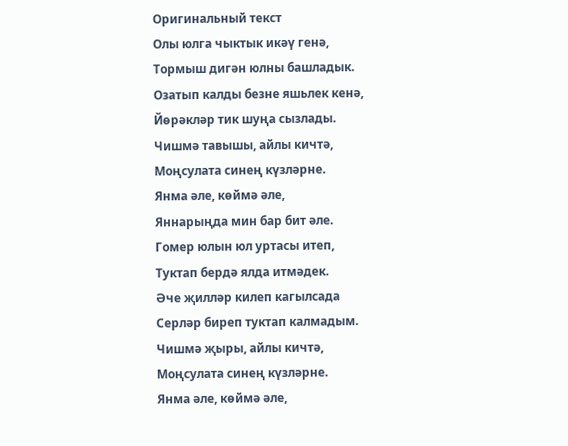Оригинальный текст
Олы юлга чыктык икәү генә,
Тормыш дигән юлны башладык.
Озатып калды безне яшьлек кенә,
Йөрәкләр тик шуңа сызлады.
Чишмә тавышы, айлы кичтә,
Моңсулата синең күзләрне.
Янма әле, көймә әле,
Яннарыңда мин бар бит әле.
Гомер юлын юл уртасы итеп,
Туктап бердә ялда итмәдек.
Әче җилләр килеп кагылсада
Серләр биреп туктап калмадым.
Чишмә җыры, айлы кичтә,
Моңсулата синең күзләрне.
Янма әле, көймә әле,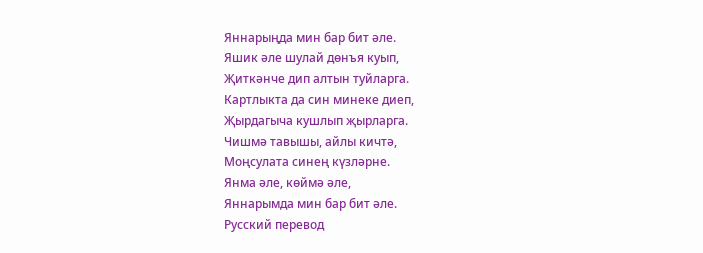Яннарыңда мин бар бит әле.
Яшик әле шулай дөнъя куып,
Җиткәнче дип алтын туйларга.
Картлыкта да син минеке диеп,
Җырдагыча кушлып җырларга.
Чишмә тавышы, айлы кичтә,
Моңсулата синең күзләрне.
Янма әле, көймә әле,
Яннарымда мин бар бит әле.
Русский перевод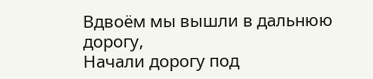Вдвоём мы вышли в дальнюю дорогу,
Начали дорогу под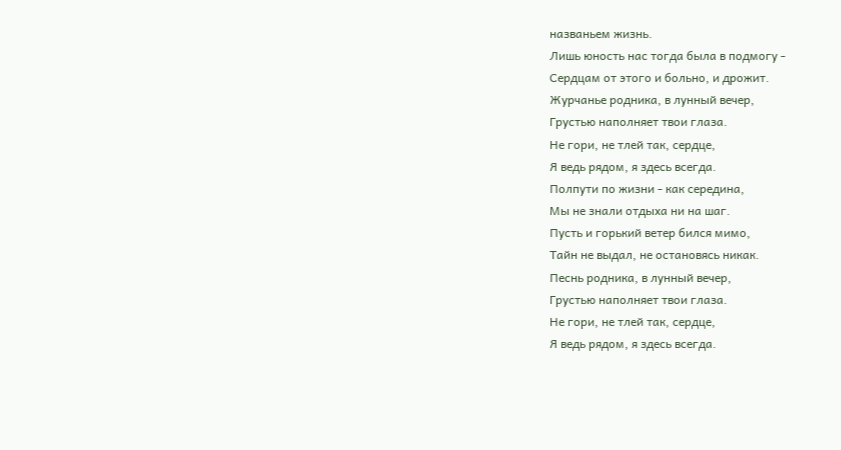названьем жизнь.
Лишь юность нас тогда была в подмогу -
Сердцам от этого и больно, и дрожит.
Журчанье родника, в лунный вечер,
Грустью наполняет твои глаза.
Не гори, не тлей так, сердце,
Я ведь рядом, я здесь всегда.
Полпути по жизни - как середина,
Мы не знали отдыха ни на шаг.
Пусть и горький ветер бился мимо,
Тайн не выдал, не остановясь никак.
Песнь родника, в лунный вечер,
Грустью наполняет твои глаза.
Не гори, не тлей так, сердце,
Я ведь рядом, я здесь всегда.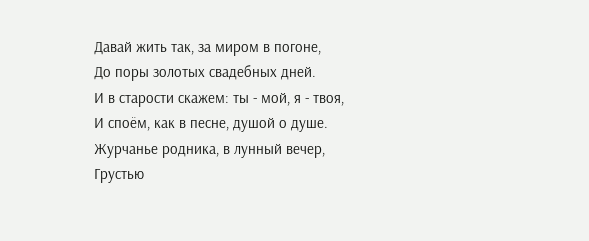Давай жить так, за миром в погоне,
До поры золотых свадебных дней.
И в старости скажем: ты - мой, я - твоя,
И споём, как в песне, душой о душе.
Журчанье родника, в лунный вечер,
Грустью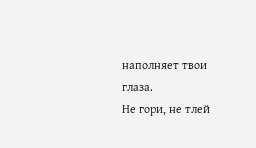наполняет твои глаза.
Не гори, не тлей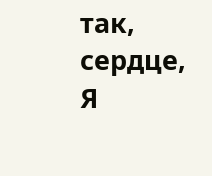так, сердце,
Я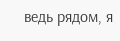ведь рядом, я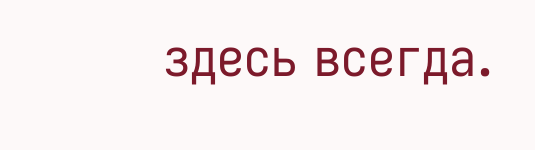здесь всегда.